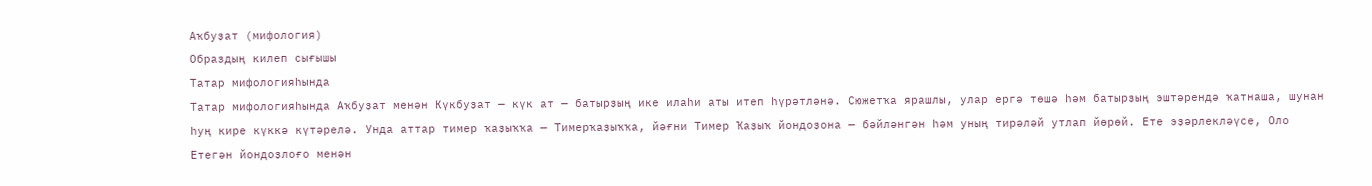Аҡбуҙат (мифология)
Образдың килеп сығышы
Татар мифологияһында
Татар мифологияһында Аҡбуҙат менән Күкбуҙат — күк ат — батырҙың ике илаһи аты итеп һүрәтләнә. Сюжетҡа ярашлы, улар ергә төшә һәм батырҙың эштәрендә ҡатнаша, шунан һуң кире күккә күтәрелә. Унда аттар тимер ҡаҙыҡҡа — Тимерҡаҙыҡҡа, йәғни Тимер Ҡаҙыҡ йондоҙона — бәйләнгән һәм уның тирәләй утлап йөрөй. Ете эҙәрлекләүсе, Оло Етегән йондоҙлоғо менән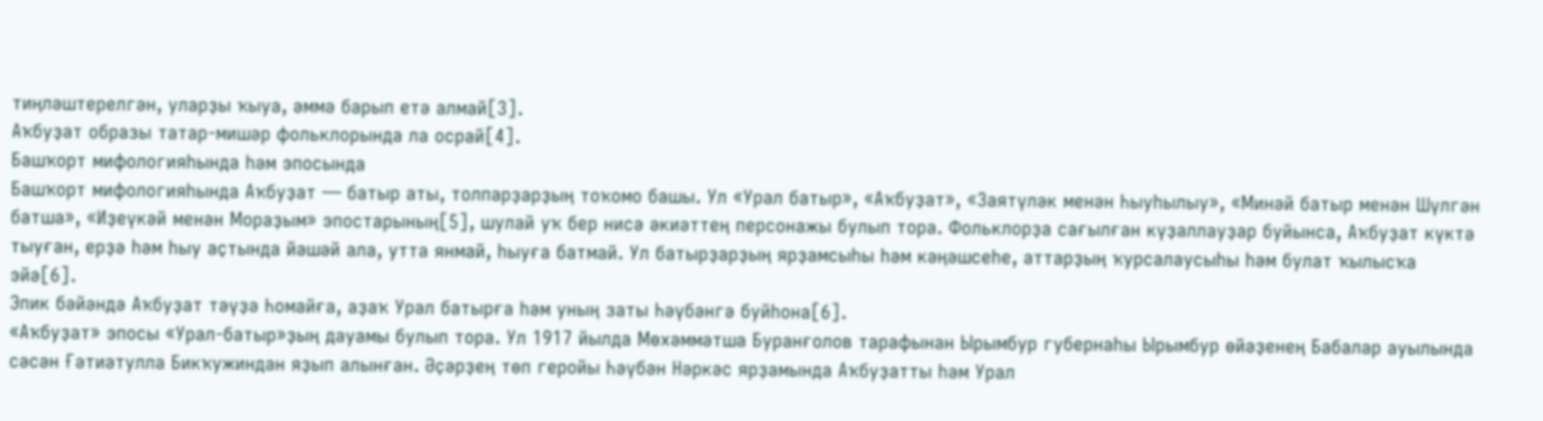тиңләштерелгән, уларҙы ҡыуа, әммә барып етә алмай[3].
Аҡбуҙат образы татар-мишәр фольклорында ла осрай[4].
Башҡорт мифологияһында һәм эпосында
Башҡорт мифологияһында Аҡбуҙат — батыр аты, толпарҙарҙың тоҡомо башы. Ул «Урал батыр», «Аҡбуҙат», «Заятүләк менән Һыуһылыу», «Минәй батыр менән Шүлгән батша», «Иҙеүкәй менән Мораҙым» эпостарының[5], шулай уҡ бер нисә әкиәттең персонажы булып тора. Фольклорҙа сағылған күҙаллауҙар буйынса, Аҡбуҙат күктә тыуған, ерҙә һәм һыу аҫтында йәшәй ала, утта янмай, һыуға батмай. Ул батырҙарҙың ярҙамсыһы һәм кәңәшсеһе, аттарҙың ҡурсалаусыһы һәм булат ҡылысҡа эйә[6].
Эпик бәйәндә Аҡбуҙат тәүҙә Һомайға, аҙаҡ Урал батырға һәм уның заты Һәүбәнгә буйһона[6].
«Аҡбуҙат» эпосы «Урал-батыр»ҙың дауамы булып тора. Ул 1917 йылда Мөхәммәтша Буранғолов тарафынан Ырымбур губернаһы Ырымбур өйәҙенең Бабалар ауылында сәсән Ғәтиәтулла Бикҡужиндан яҙып алынған. Әҫәрҙең төп геройы Һәүбән Нәркәс ярҙамында Аҡбуҙатты һәм Урал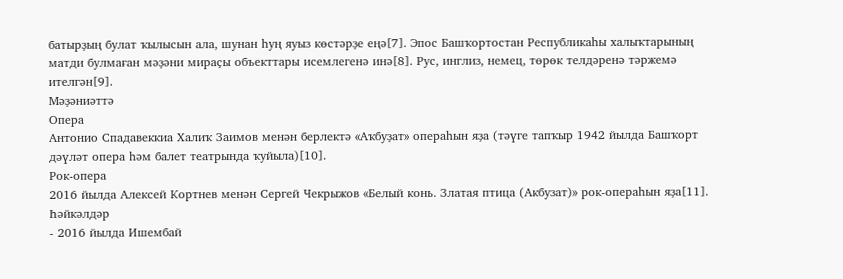батырҙың булат ҡылысын ала, шунан һуң яуыз көстәрҙе еңә[7]. Эпос Башҡортостан Республикаһы халыҡтарының матди булмаған мәҙәни мираҫы объекттары исемлегенә инә[8]. Рус, инглиз, немец, төрөк телдәренә тәржемә ителгән[9].
Мәҙәниәттә
Опера
Антонио Спадавеккиа Халиҡ Заимов менән берлектә «Аҡбуҙат» операһын яҙа (тәүге тапҡыр 1942 йылда Башҡорт дәүләт опера һәм балет театрында ҡуйыла)[10].
Рок-опера
2016 йылда Алексей Кортнев менән Сергей Чекрыжов «Белый конь. Златая птица (Акбузат)» рок-операһын яҙа[11].
Һәйкәлдәр
- 2016 йылда Ишембай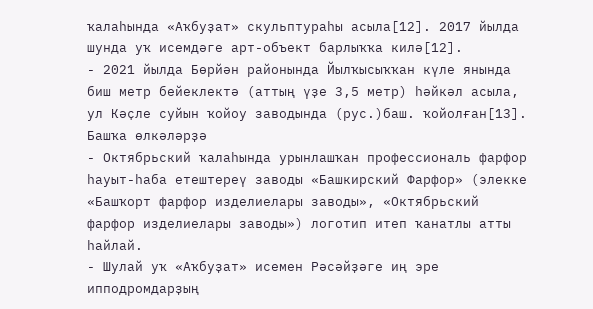ҡалаһында «Аҡбуҙат» скульптураһы асыла[12]. 2017 йылда шунда уҡ исемдәге арт-объект барлыҡҡа килә[12].
- 2021 йылда Бөрйән районында Йылҡысыҡҡан күле янында биш метр бейеклектә (аттың үҙе 3,5 метр) һәйкәл асыла, ул Кәҫле суйын ҡойоу заводында (рус.)баш. ҡойолған[13].
Башҡа өлкәләрҙә
- Октябрьский ҡалаһында урынлашҡан профессиональ фарфор һауыт-һаба етештереү заводы «Башкирский Фарфор» (элекке «Башҡорт фарфор изделиелары заводы», «Октябрьский фарфор изделиелары заводы») логотип итеп ҡанатлы атты һайлай.
- Шулай уҡ «Аҡбуҙат» исемен Рәсәйҙәге иң эре ипподромдарҙың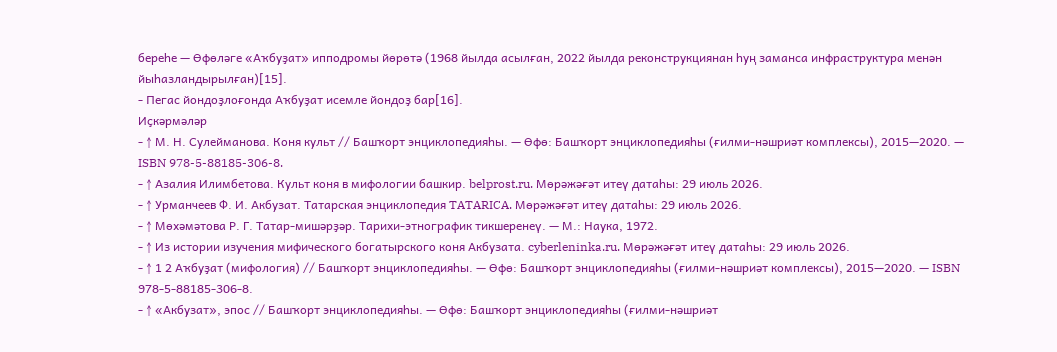береһе — Өфөләге «Аҡбуҙат» ипподромы йөрөтә (1968 йылда асылған, 2022 йылда реконструкциянан һуң заманса инфраструктура менән йыһазландырылған)[15].
- Пегас йондоҙлоғонда Аҡбуҙат исемле йондоҙ бар[16].
Иҫкәрмәләр
- ↑ М. Н. Сулейманова. Коня культ // Башҡорт энциклопедияһы. — Өфө: Башҡорт энциклопедияһы (ғилми-нәшриәт комплексы), 2015—2020. — ISBN 978-5-88185-306-8.
- ↑ Азалия Илимбетова. Культ коня в мифологии башкир. belprost.ru. Мөрәжәғәт итеү датаһы: 29 июль 2026.
- ↑ Урманчеев Ф. И. Акбузат. Татарская энциклопедия TATARICA. Мөрәжәғәт итеү датаһы: 29 июль 2026.
- ↑ Мөхәмәтова Р. Г. Татар-мишәрҙәр. Тарихи-этнографик тикшеренеү. — М.: Наука, 1972.
- ↑ Из истории изучения мифического богатырского коня Акбузата. cyberleninka.ru. Мөрәжәғәт итеү датаһы: 29 июль 2026.
- ↑ 1 2 Аҡбуҙат (мифология) // Башҡорт энциклопедияһы. — Өфө: Башҡорт энциклопедияһы (ғилми-нәшриәт комплексы), 2015—2020. — ISBN 978-5-88185-306-8.
- ↑ «Акбузат», эпос // Башҡорт энциклопедияһы. — Өфө: Башҡорт энциклопедияһы (ғилми-нәшриәт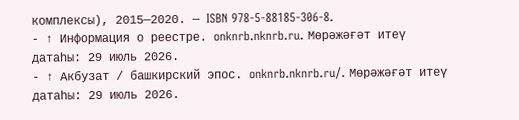комплексы), 2015—2020. — ISBN 978-5-88185-306-8.
- ↑ Информация о реестре. onknrb.nknrb.ru. Мөрәжәғәт итеү датаһы: 29 июль 2026.
- ↑ Акбузат / башкирский эпос. onknrb.nknrb.ru/. Мөрәжәғәт итеү датаһы: 29 июль 2026.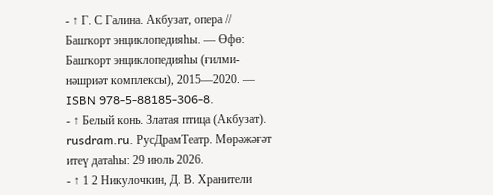- ↑ Г. С Галина. Акбузат, опера // Башҡорт энциклопедияһы. — Өфө: Башҡорт энциклопедияһы (ғилми-нәшриәт комплексы), 2015—2020. — ISBN 978-5-88185-306-8.
- ↑ Белый конь. Златая птица (Акбузат). rusdram.ru. РусДрамТеатр. Мөрәжәғәт итеү датаһы: 29 июль 2026.
- ↑ 1 2 Никулочкин, Д. В. Хранители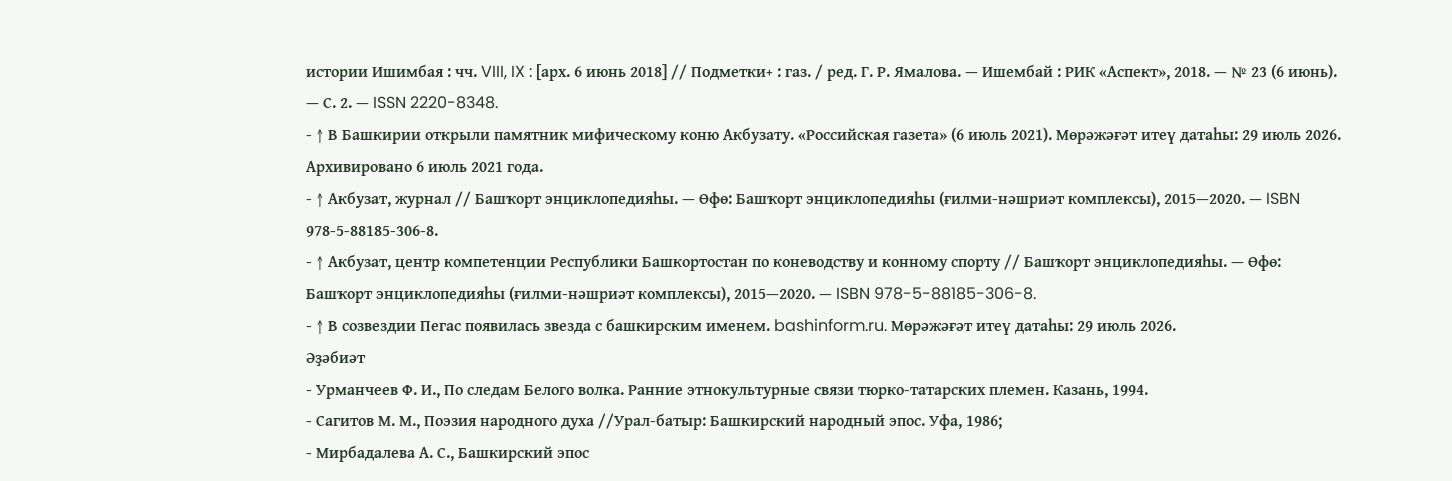истории Ишимбая : чч. VIII, IX : [арх. 6 июнь 2018] // Подметки+ : газ. / ред. Г. Р. Ямалова. — Ишембай : РИК «Аспект», 2018. — № 23 (6 июнь). — С. 2. — ISSN 2220-8348.
- ↑ В Башкирии открыли памятник мифическому коню Акбузату. «Российская газета» (6 июль 2021). Мөрәжәғәт итеү датаһы: 29 июль 2026. Архивировано 6 июль 2021 года.
- ↑ Акбузат, журнал // Башҡорт энциклопедияһы. — Өфө: Башҡорт энциклопедияһы (ғилми-нәшриәт комплексы), 2015—2020. — ISBN 978-5-88185-306-8.
- ↑ Акбузат, центр компетенции Республики Башкортостан по коневодству и конному спорту // Башҡорт энциклопедияһы. — Өфө: Башҡорт энциклопедияһы (ғилми-нәшриәт комплексы), 2015—2020. — ISBN 978-5-88185-306-8.
- ↑ В созвездии Пегас появилась звезда с башкирским именем. bashinform.ru. Мөрәжәғәт итеү датаһы: 29 июль 2026.
Әҙәбиәт
- Урманчеев Ф. И., По следам Белого волка. Ранние этнокультурные связи тюрко-татарских племен. Казань, 1994.
- Сагитов М. М., Поэзия народного духа //Урал‑батыр: Башкирский народный эпос. Уфа, 1986;
- Мирбадалева А. С., Башкирский эпос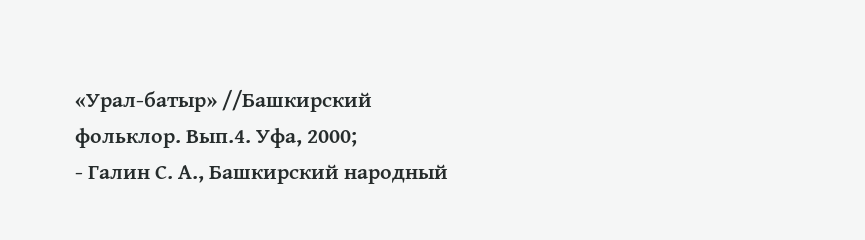«Урал‑батыр» //Башкирский фольклор. Вып.4. Уфа, 2000;
- Галин С. А., Башкирский народный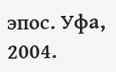эпос. Уфа, 2004.